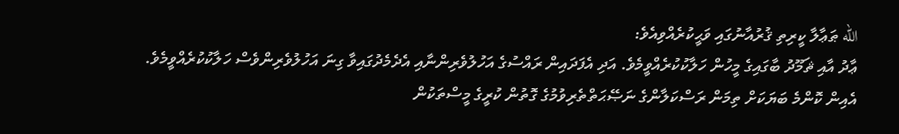الله ޠަޢާލާ ކީރިތި ޤުރުއާނުގައި ވަޙީކުރެއްވިއެވެ:
ޢާދު އާއި ޘަމޫދު ބާގައިގެ މީހުން ހަލާކުކުރެއްވީމެވެ. އަދި އެފަދައިން ރައްސުގެ އަހުލުވެރިންނާއި އެދެމެދުގައިވާ ގިނަ އަހުލުވެރިންވެސް ހަލާކުކުރެއްވީމެވެ. އެއިން ކޮންމެ ބަޔަކަށް ތިމަން ރަސްކަލާންގެ ނަޞޭޙަތްތެރިވުމުގެ ގޮތުން ކުރީގެ މީސްތަކުން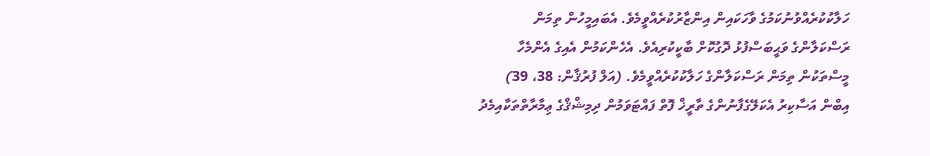ހަލާކުކުރެއްވުނުކަމުގެ ވާހަކައިން އިންޒާރުކުރެއްވީމެވެ. އެބައިމީހުން ތިމަން ރަސްކަލާންގެ ވަޙީބަސްފުޅު ދޮގުކޮށް ބާކީކުރިއެވެ. އެހެންކަމުން އެއިގެ އެންމެހާ މީސްތަކުން ތިމަން ރަސްކަލާންގެ ހަލާކުކުރެއްވީމެވެ. (އަލް ފުރުޤާން: 38، 39)
އިބްން އަސާކިރު އެކަލޭގެފާނުންގެ ތާރީޚް ފޮތް ފައްޓަވަމުން ދިމިޝްޤްގެ ޢިމާރާތްތަކާއިމެދު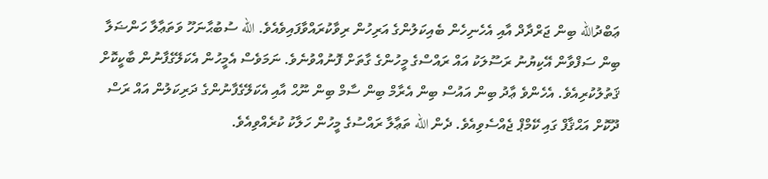ޢަބްދުالله ބިން ޖަރްދާދް އާއި އެހެނިހެން ބެއިކަލުންގެ އަރިހުން ރިވާކުރައްވާފައިވެއެވެ. الله ސުބުޙާނަހޫ ވަތަޢާލާ ހަންޟަލާ ބިން ސަފްވާން އޭކިޔުނު ރަސޫލަކު އައް ރައްސްގެ މީހުންގެ ގާތަށް ފޮނުއްވުނެވެ. ނަމަވެސް އެމީހުން އެކަލޭގެފާނުން ބާކީކޮށް ޤަތުލުކުރިއެވެ. އެހެންވެ ޢާދު ބިން އައުސް ބިން އެރާމް ބިން ސާމް ބިން ނޫޙް އާއި އެކަލޭގެފާނުންގެ ދަރިކަލުން އައް ރަސް ދޫކޮށް އަޙްޤާފް ގައި ކޭމްޕް ޖެއްސެވިއެވެ. ދެން الله ތަޢާލާ ރައްސުގެ މީހުން ހަލާކު ކުރެއްވިއެވެ.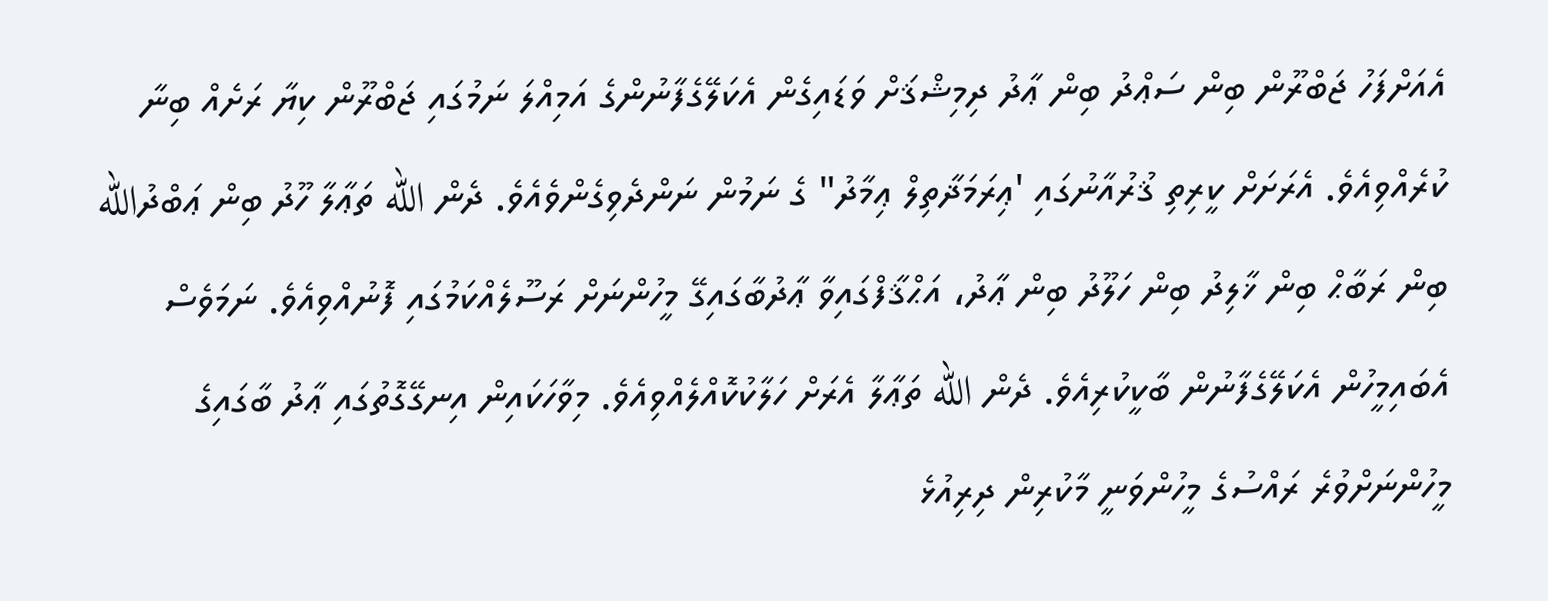އެއަށްފަހު ޖަބްރޫން ބިން ސަޢްދު ބިން ޢާދު ދިމިޝްޤަށް ވަޑައިގެން އެކަލޭގެފާނުންގެ އަމިއްލަ ނަމުގައި ޖަބްރޫން ކިޔާ ރަށެއް ބިނާ ކުރެއްވިއެވެ. އެރަށަށް ކީރިތި ޤުރުއާނުގައި 'ޢިރަމަޛާތިލް ޢިމާދު" ގެ ނަމުން ނަންދެވިގެންވެއެވެ. ދެން الله ތަޢާލާ ހޫދު ބިން ޢަބްދުالله ބިން ރަބާޙް ބިން ޚާލިދު ބިން ހަލޫދު ބިން ޢާދު، އަޙްޤާފްގައިވާ ޢާދުބާގައިގޭ މީހުންނަށް ރަސޫލެއްކަމުގައި ފޮނުއްވިއެވެ. ނަމަވެސް އެބައިމީހުން އެކަލޭގެފާނުން ބާކީކުރިއެވެ. ދެން الله ތަޢާލާ އެރަށް ހަލާކުކޮއްލެއްވިއެވެ. މިވާހަކައިން އިނގޭގޮތުގައި ޢާދު ބާގައިގެ މީހުންނަށްވުރެ ރައްސުގެ މީހުންވަނީ މާކުރިން ދިރިއުޅެ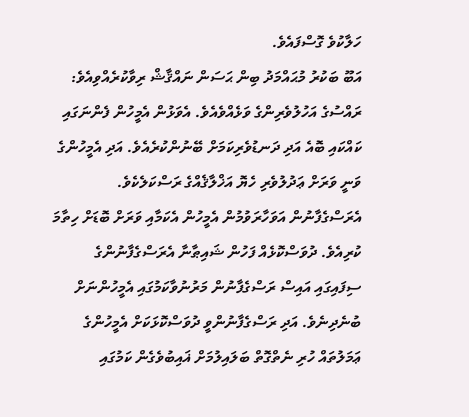ހަލާކުވެ ގޮސްފައެވެ.
އަބޫ ބަކުރު މުޙައްމަދު ބިން ޙަސަން ނައްޤާޝް ރިވާކުރެއްވިއެވެ: ރައްސުގެ އަހުލުވެރިންގެ ވަޅެއްވެއެވެ. އެވަޅުން އެމީހުން ފެންނަގައި ކައްކައި ބޮއެ އަދި ދަނޑުވެރިކަމަށް ބޭނުންކުރެއެވެ. އަދި އެމީހުންގެ ވަނީ ވަރަށް ޢަދުލުވެރި ހެޔޮ އަޚްލާޤެއްގެ ރަސްކަލެކެވެ. އެރަސްގެފާނުން އަވަހާރަވުމުން އެމީހުން އެކަމާއި ވަރަށް ބޮޑަށް ހިތާމަ ކުރިއެވެ. ދުވަސްކޮޅެއް ފަހުން ޝައިޠާނާ އެރަސްގެފާނުންގެ ސިފައިގައި އައިސް ރަސްގެފާނުން މަރުނުވާކަމުގައި އެމީހުންނަށް ބުނެދިނެވެ. އަދި ރަސްގެފާނުންވީ ދުވަސްކޮޅަކަށް އެމީހުންގެ ޢަމަލުތައް ހުރި ނެތްގޮތް ބަލައިލުމަށް ޣައިބުވެގެން ކަމުގައި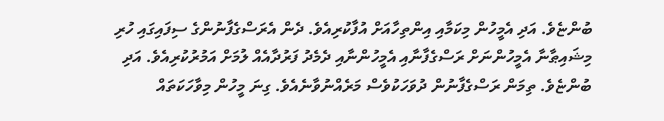ބުންޏެވެ. އަދި އެމީހުން މިކަމާއި އިންތިހާއަށް އުފާކުރިއެވެ. ދެން އެރަސްގެފާނުންގެ ސިފައިގައި ހުރި މިޝައިޠާނާ އެމީހުންނަށް ރަސްގެފާނާއި އެމީހުންނާއި ދެމެދު ފަރުދާއެއް ލުމަށް އަމުރުކުރިއެވެ. އަދި ބުންޏެވެ. ތިމަން ރަސްގެފާނުން ދުވަހަކުވެސް މަރެއްނުވާނެއެވެ. ގިނަ މީހުން މިވާހަކަތައް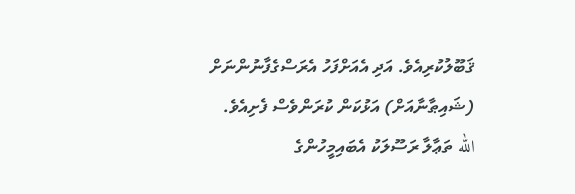ޤަބޫލުކުރިއެވެ. އަދި އެއަށްފަހު އެރަސްގެފާނުންނަށް (ޝައިޠާނާއަށް) އަޅުކަން ކުރަންވެސް ފެށިއެވެ. الله ތަޢާލާ ރަސޫލަކު އެބައިމީހުންގެ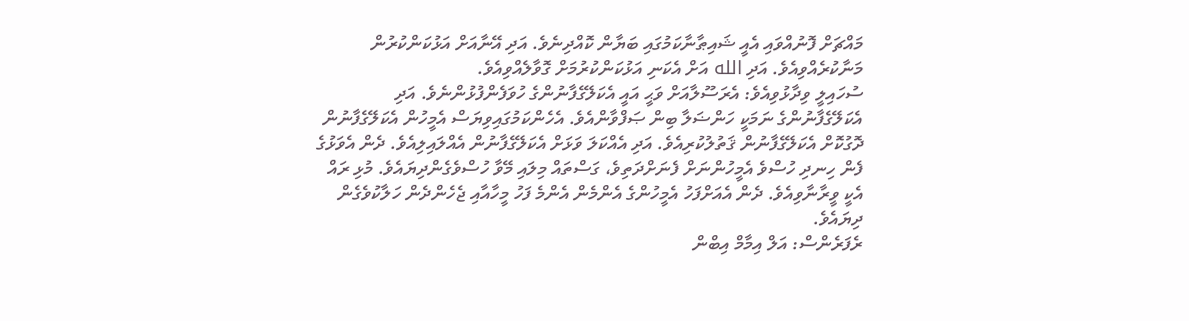މައްޗަށް ފޮނުއްވައި އެއީ ޝައިޠާނާކަމުގައި ބަޔާން ކޮއްދިނެވެ. އަދި އޭނާއަށް އަޅުކަންކުރުން މަނާކުރެއްވިއެވެ. އަދި الله އަށް އެކަނި އަޅުކަންކުރުމަށް ގޮވާލެއްވިއެވެ.
ސުހައިލީ ވިދާޅުވިއެވެ: އެރަސޫލާއަށް ވަޙީ އައީ އެކަލޭގެފާނުންގެ ހުވަފެންފުޅުންނެވެ. އަދި އެކަލޭގެފާނުންގެ ނަމަކީ ހަންޟަލާ ބިން ޞަފްވާންއެވެ. އެހެންކަމުގައިވިޔަސް އެމީހުން އެކަލޭގެފާނުން ދޮގުކޮށް އެކަލޭގެފާނުން ޤަތުލުކުރިއެވެ. އަދި އެއްކަލަ ވަޅަށް އެކަލޭގެފާނުން އެއްލައިލިއެވެ. ދެން އެވަޅުގެ ފެން ހިނދި ހުސްވެ އެމީހުންނަށް ފެނަށްދަތިވެ، ގަސްތައް މިލައި މޭވާ ހުސްވެގެންދިޔައެވެ. މުޅި ރައް އެކީ ވީރާނާވިއެވެ. ދެން އެއަށްފަހު އެމީހުންގެ އެންމެން އެންމެ ފަހު މީހާއާއި ޖެހެންދެން ހަލާކުވެގެން ދިޔައެވެ.
ރެފަރެންސް: އަލް އިމާމް އިބްން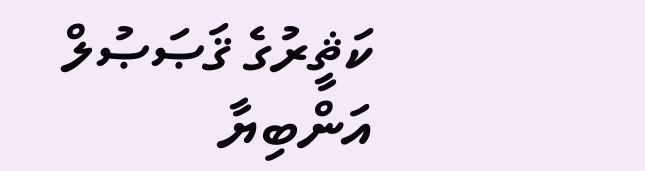ކަޘީރުގެ ޤަޞަޞުލް އަންބިޔާ